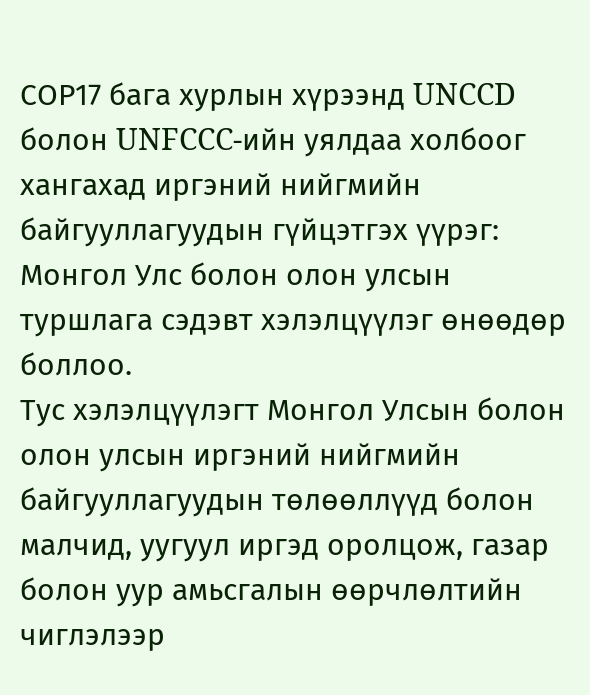СОР17 бага хурлын хүрээнд UNCCD болон UNFCCC-ийн уялдаа холбоог хангахад иргэний нийгмийн байгууллагуудын гүйцэтгэх үүрэг: Монгол Улс болон олон улсын туршлага сэдэвт хэлэлцүүлэг өнөөдөр боллоо.
Тус хэлэлцүүлэгт Монгол Улсын болон олон улсын иргэний нийгмийн байгууллагуудын төлөөллүүд болон малчид, уугуул иргэд оролцож, газар болон уур амьсгалын өөрчлөлтийн чиглэлээр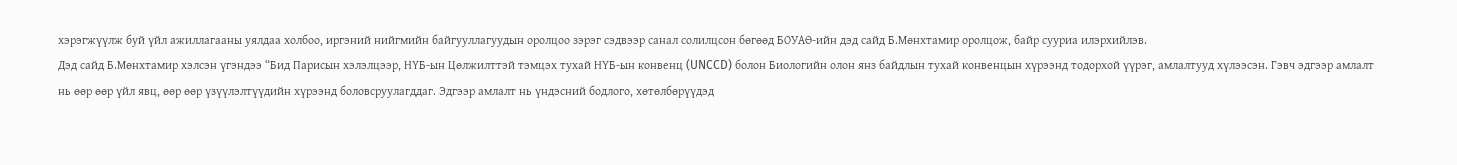хэрэгжүүлж буй үйл ажиллагааны уялдаа холбоо, иргэний нийгмийн байгууллагуудын оролцоо зэрэг сэдвээр санал солилцсон бөгөөд БОУАӨ-ийн дэд сайд Б.Мөнхтамир оролцож, байр сууриа илэрхийлэв.
Дэд сайд Б.Мөнхтамир хэлсэн үгэндээ “Бид Парисын хэлэлцээр, НҮБ-ын Цөлжилттэй тэмцэх тухай НҮБ-ын конвенц (UNCCD) болон Биологийн олон янз байдлын тухай конвенцын хүрээнд тодорхой үүрэг, амлалтууд хүлээсэн. Гэвч эдгээр амлалт нь өөр өөр үйл явц, өөр өөр үзүүлэлтүүдийн хүрээнд боловсруулагддаг. Эдгээр амлалт нь үндэсний бодлого, хөтөлбөрүүдэд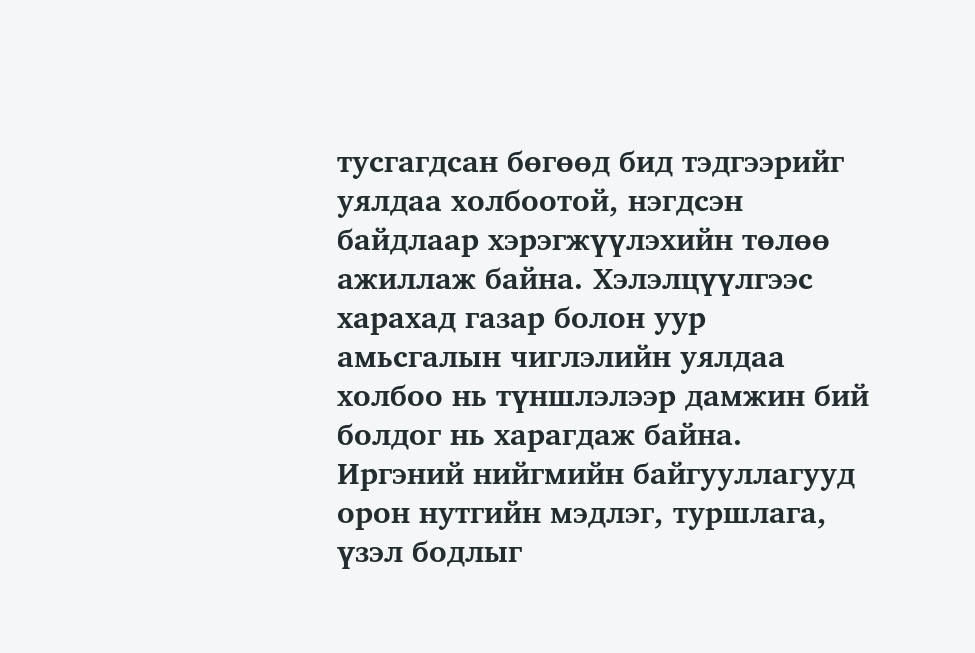тусгагдсан бөгөөд бид тэдгээрийг уялдаа холбоотой, нэгдсэн байдлаар хэрэгжүүлэхийн төлөө ажиллаж байна. Хэлэлцүүлгээс харахад газар болон уур амьсгалын чиглэлийн уялдаа холбоо нь түншлэлээр дамжин бий болдог нь харагдаж байна. Иргэний нийгмийн байгууллагууд орон нутгийн мэдлэг, туршлага, үзэл бодлыг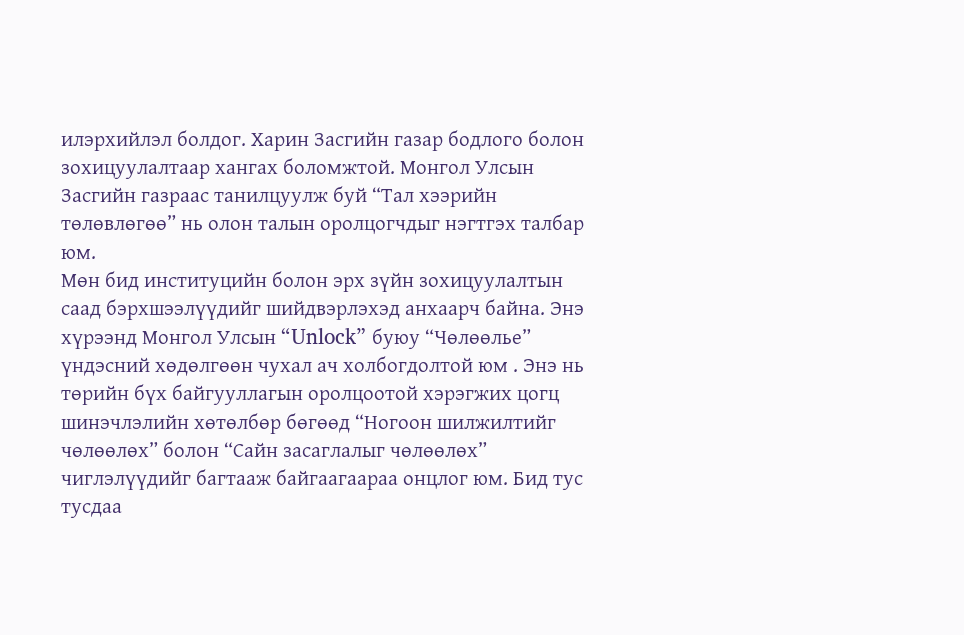илэрхийлэл болдог. Харин Засгийн газар бодлого болон зохицуулалтаар хангах боломжтой. Монгол Улсын Засгийн газраас танилцуулж буй “Тал хээрийн төлөвлөгөө” нь олон талын оролцогчдыг нэгтгэх талбар юм.
Мөн бид институцийн болон эрх зүйн зохицуулалтын саад бэрхшээлүүдийг шийдвэрлэхэд анхаарч байна. Энэ хүрээнд Монгол Улсын “Unlock” буюу “Чөлөөлье” үндэсний хөдөлгөөн чухал ач холбогдолтой юм . Энэ нь төрийн бүх байгууллагын оролцоотой хэрэгжих цогц шинэчлэлийн хөтөлбөр бөгөөд “Ногоон шилжилтийг чөлөөлөх” болон “Сайн засаглалыг чөлөөлөх” чиглэлүүдийг багтааж байгаагаараа онцлог юм. Бид тус тусдаа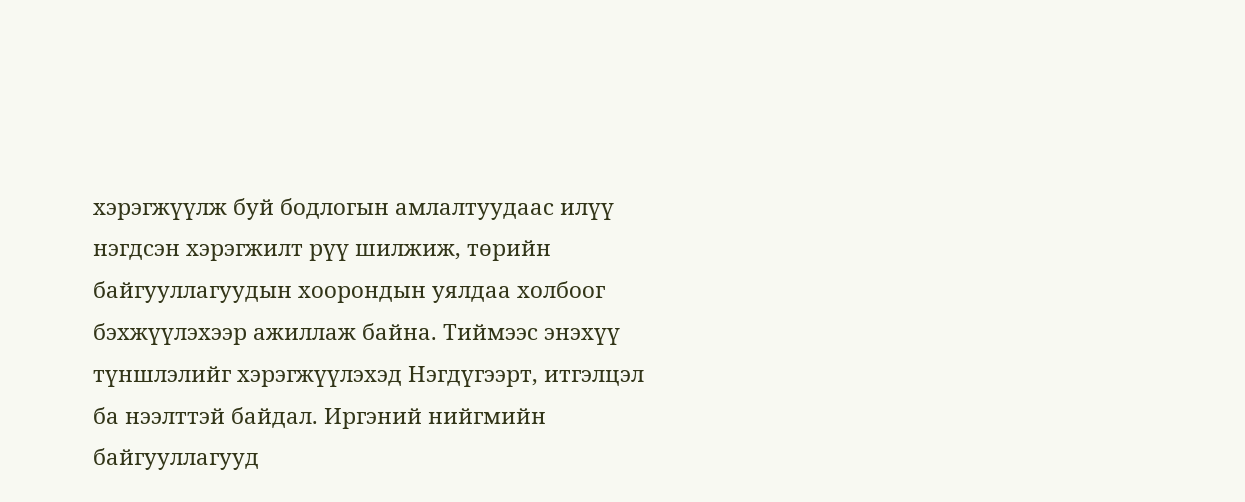хэрэгжүүлж буй бодлогын амлалтуудаас илүү нэгдсэн хэрэгжилт рүү шилжиж, төрийн байгууллагуудын хоорондын уялдаа холбоог бэхжүүлэхээр ажиллаж байна. Тиймээс энэхүү түншлэлийг хэрэгжүүлэхэд Нэгдүгээрт, итгэлцэл ба нээлттэй байдал. Иргэний нийгмийн байгууллагууд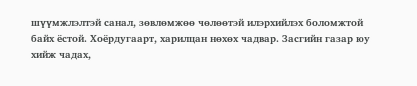шүүмжлэлтэй санал, зөвлөмжөө чөлөөтэй илэрхийлэх боломжтой байх ёстой. Хоёрдугаарт, харилцан нөхөх чадвар. Засгийн газар юу хийж чадах,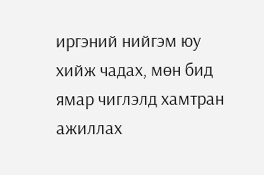иргэний нийгэм юу хийж чадах, мөн бид ямар чиглэлд хамтран ажиллах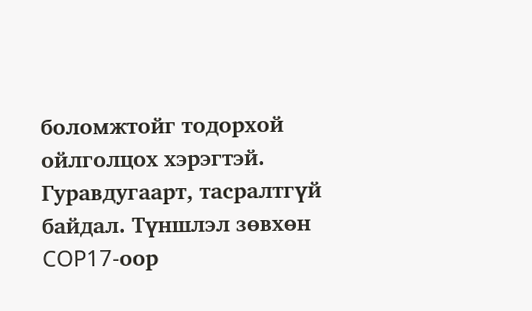боломжтойг тодорхой ойлголцох хэрэгтэй. Гуравдугаарт, тасралтгүй байдал. Түншлэл зөвхөн COP17-оор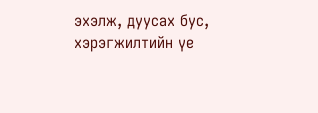эхэлж, дуусах бус, хэрэгжилтийн үе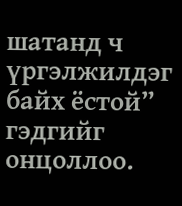шатанд ч үргэлжилдэг байх ёстой” гэдгийг онцоллоо.